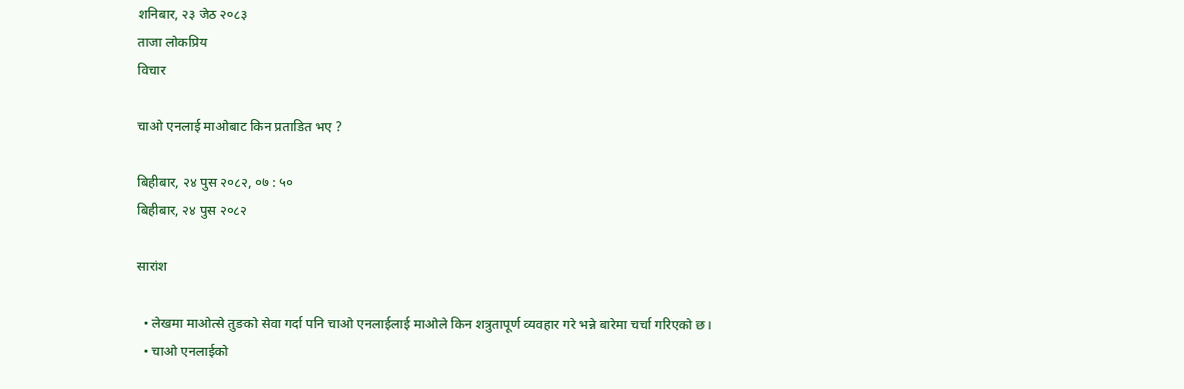शनिबार, २३ जेठ २०८३
ताजा लोकप्रिय
विचार

चाओ एनलाई माओबाट किन प्रताडित भए ?

बिहीबार, २४ पुस २०८२, ०७ : ५०
बिहीबार, २४ पुस २०८२

सारांश

  • लेखमा माओत्से तुङको सेवा गर्दा पनि चाओ एनलाईलाई माओले किन शत्रुतापूर्ण व्यवहार गरे भन्ने बारेमा चर्चा गरिएको छ।
  • चाओ एनलाईको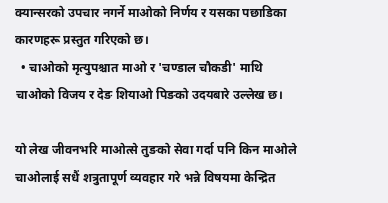क्यान्सरको उपचार नगर्ने माओको निर्णय र यसका पछाडिका कारणहरू प्रस्तुत गरिएको छ।
  • चाओको मृत्युपश्चात माओ र 'चण्डाल चौकडी' माथि चाओको विजय र देङ शियाओ पिङको उदयबारे उल्लेख छ।

यो लेख जीवनभरि माओत्से तुङको सेवा गर्दा पनि किन माओले चाओलाई सधैं शत्रुतापूर्ण व्यवहार गरे भन्ने विषयमा केन्द्रित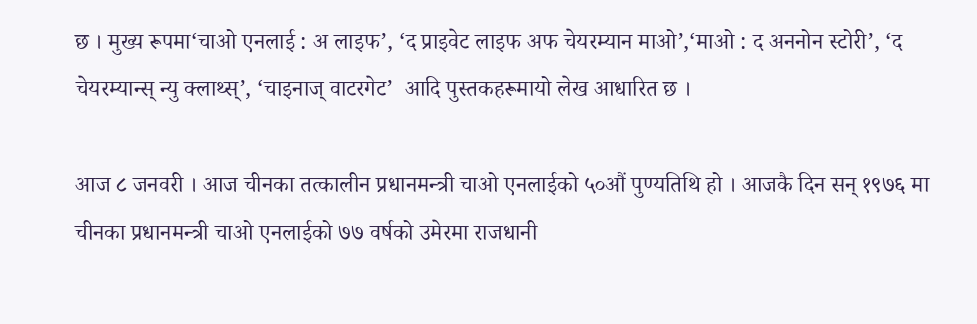छ । मुख्य रूपमा‘चाओ एनलाई : अ लाइफ’, ‘द प्राइवेट लाइफ अफ चेयरम्यान माओ’,‘माओ : द अननोन स्टोरी’, ‘द चेयरम्यान्स् न्यु क्लाथ्स्’, ‘चाइनाज् वाटरगेट’  आदि पुस्तकहरूमायो लेख आधारित छ ।

आज ८ जनवरी । आज चीनका तत्कालीन प्रधानमन्त्री चाओ एनलाईको ५०औं पुण्यतिथि हो । आजकै दिन सन् १९७६ मा चीनका प्रधानमन्त्री चाओ एनलाईको ७७ वर्षको उमेरमा राजधानी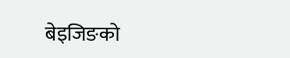बेइजिङको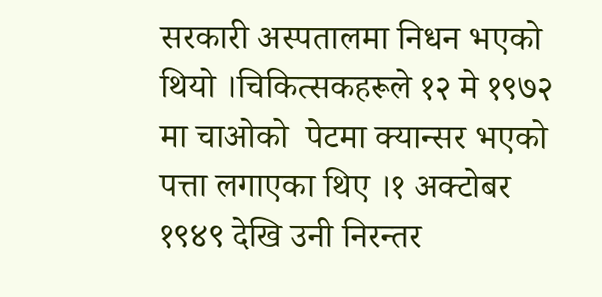सरकारी अस्पतालमा निधन भएको थियो ।चिकित्सकहरूले १२ मे १९७२ मा चाओको  पेटमा क्यान्सर भएको पत्ता लगाएका थिए ।१ अक्टोबर १९४९ देखि उनी निरन्तर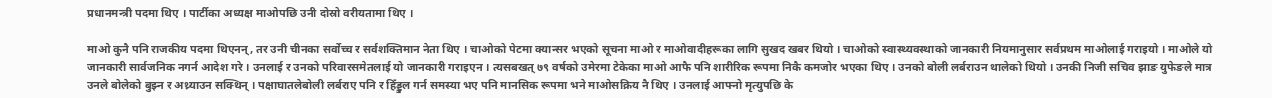प्रधानमन्त्री पदमा थिए । पार्टीका अध्यक्ष माओपछि उनी दोस्रो वरीयतामा थिए ।

माओ कुनै पनि राजकीय पदमा थिएनन्, तर उनी चीनका सर्वोच्च र सर्वशक्तिमान नेता थिए । चाओको पेटमा क्यान्सर भएको सूचना माओ र माओवादीहरूका लागि सुखद खबर थियो । चाओको स्वास्थ्यवस्थाको जानकारी नियमानुसार सर्वप्रथम माओलाई गराइयो । माओले यो जानकारी सार्वजनिक नगर्न आदेश गरे । उनलाई र उनको परिवारसमेतलाई यो जानकारी गराइएन । त्यसबखत् ७९ वर्षको उमेरमा टेकेका माओ आफै पनि शारीरिक रूपमा निकै कमजोर भएका थिए । उनको बोली लर्बराउन थालेको थियो । उनकी निजी सचिव झाङ युफेङले मात्र उनले बोलेको बुझ्न र अथ्र्याउन सक्थिन् । पक्षाघातलेबोली लर्बराए पनि र हिँड्डुल गर्न समस्या भए पनि मानसिक रूपमा भने माओसक्रिय नै थिए । उनलाई आफ्नो मृत्युपछि के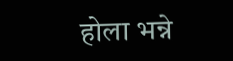होला भन्ने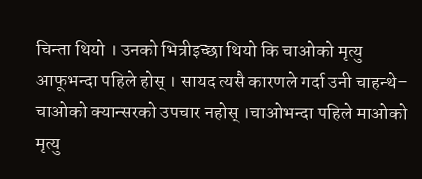चिन्ता थियो । उनको भित्रीइच्छा थियो कि चाओको मृत्यु आफूभन्दा पहिले होस् । सायद त्यसै कारणले गर्दा उनी चाहन्थे– चाओको क्यान्सरको उपचार नहोस् ।चाओभन्दा पहिले माओको मृत्यु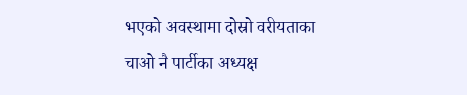भएको अवस्थामा दोस्रो वरीयताका चाओ नै पार्टीका अध्यक्ष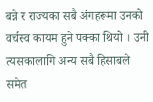बन्ने र राज्यका सबै अंगहरूमा उनको वर्चस्व कायम हुने पक्का थियो । उनी त्यसकालागि अन्य सबै हिसाबले समेत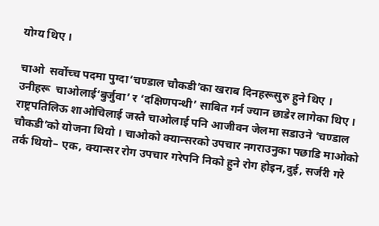योग्य थिए ।

चाओ  सर्वोच्च पदमा पुग्दा‘चण्डाल चौकडी’का खराब दिनहरूसुरु हुने थिए । उनीहरू  चाओलाई‘बुर्जुवा’ र ‘दक्षिणपन्थी’ साबित गर्न ज्यान छाडेर लागेका थिए । राष्ट्रपतिलिऊ शाओचिलाई जस्तै चाओलाई पनि आजीवन जेलमा सडाउने ‘चण्डाल चौकडी’को योजना थियो । चाओको क्यान्सरको उपचार नगराउनुका पछाडि माओको तर्क थियो– एक, क्यान्सर रोग उपचार गरेपनि निको हुने रोग होइन,दुई, सर्जरी गरे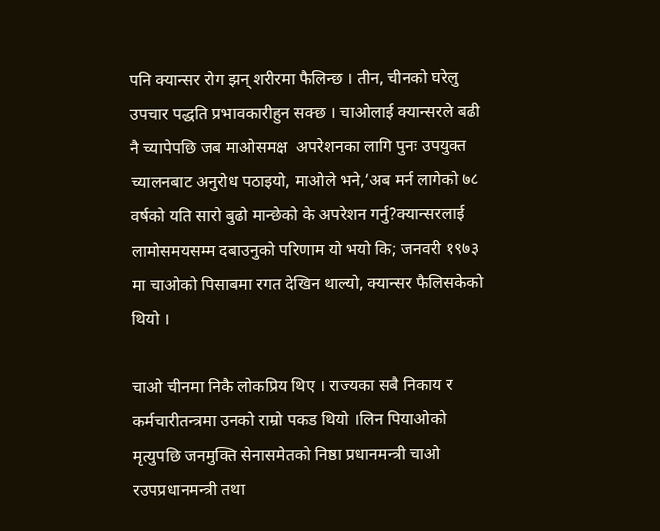पनि क्यान्सर रोग झन् शरीरमा फैलिन्छ । तीन, चीनको घरेलु उपचार पद्धति प्रभावकारीहुन सक्छ । चाओलाई क्यान्सरले बढी नै च्यापेपछि जब माओसमक्ष  अपरेशनका लागि पुनः उपयुक्त च्यालनबाट अनुरोध पठाइयो, माओले भने,‘अब मर्न लागेको ७८ वर्षको यति सारो बुढो मान्छेको के अपरेशन गर्नु?क्यान्सरलाई लामोसमयसम्म दबाउनुको परिणाम यो भयो कि; जनवरी १९७३ मा चाओको पिसाबमा रगत देखिन थाल्यो, क्यान्सर फैलिसकेको थियो ।

चाओ चीनमा निकै लोकप्रिय थिए । राज्यका सबै निकाय र कर्मचारीतन्त्रमा उनको राम्रो पकड थियो ।लिन पियाओको मृत्युपछि जनमुक्ति सेनासमेतको निष्ठा प्रधानमन्त्री चाओ रउपप्रधानमन्त्री तथा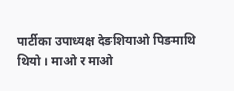पार्टीका उपाध्यक्ष देङशियाओ पिङमाथि थियो । माओ र माओ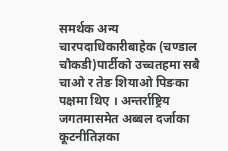समर्थक अन्य चारपदाधिकारीबाहेक (चण्डाल चौकडी)पार्टीको उच्चतहमा सबै चाओ र तेङ शियाओ पिङका पक्षमा थिए । अन्तर्राष्ट्रिय जगतमासमेत अब्बल दर्जाका कूटनीतिज्ञका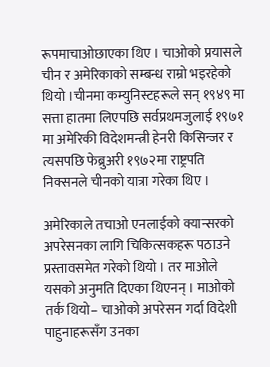रूपमाचाओछाएका थिए । चाओको प्रयासले चीन र अमेरिकाको सम्बन्ध राम्रो भइरहेको थियो ।चीनमा कम्युनिस्टहरूले सन् १९४९ मा सत्ता हातमा लिएपछि सर्वप्रथमजुलाई १९७१ मा अमेरिकी विदेशमन्त्री हेनरी किसिन्जर र त्यसपछि फेब्रुअरी १९७२मा राष्ट्रपति निक्सनले चीनको यात्रा गरेका थिए ।

अमेरिकाले तचाओ एनलाईको क्यान्सरको अपरेसनका लागि चिकित्सकहरू पठाउने प्रस्तावसमेत गरेको थियो । तर माओले यसको अनुमति दिएका थिएनन् । माओको तर्क थियो– चाओको अपरेसन गर्दा विदेशी पाहुनाहरूसँग उनका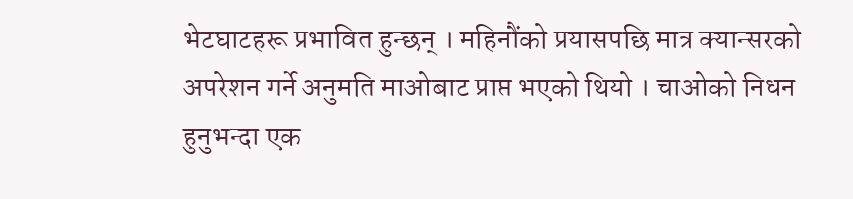भेटघाटहरू प्रभावित हुन्छन् । महिनौंको प्रयासपछि मात्र क्यान्सरको अपरेशन गर्ने अनुमति माओबाट प्राप्त भएको थियो । चाओको निधन हुनुभन्दा एक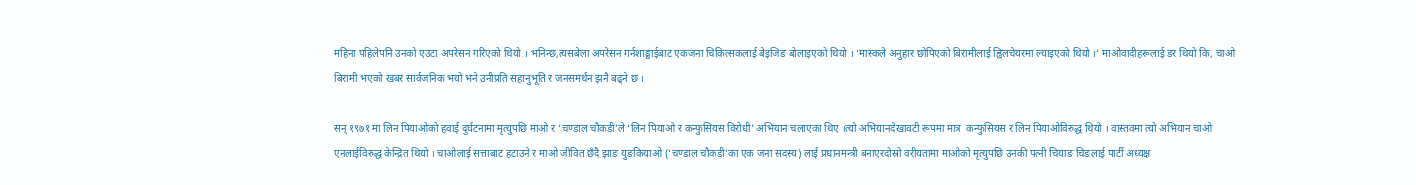महिना पहिलेपनि उनको एउटा अपरेसन गरिएको थियो । भनिन्छ,त्यसबेला अपरेसन गर्नशाङ्घाईबाट एकजना चिकित्सकलाई बेइजिङ बोलाइएको थियो । ‘मास्कले अनुहार छोपिएको बिरामीलाई ह्विलचेयरमा ल्याइएको थियो ।’ माओवादीहरूलाई डर थियो कि, चाओ बिरामी भएको खबर सार्वजनिक भयो भने उनीप्रति सहानुभूति र जनसमर्थन झनै बढ्ने छ ।

सन् १९७१ मा लिन पियाओको हवाई दुर्घटनामा मृत्युपछि माओ र ‘चण्डाल चौकडी’ले ‘लिन पियाओ र कन्फुसियस विरोधी’ अभियान चलाएका थिए ।त्यो अभियानदेखावटी रूपमा मात्र  कन्फुसियस र लिन पियाओविरुद्ध थियो । वास्तवमा त्यो अभियान चाओ एनलाईविरुद्ध केन्द्रित थियो । चाओलाई सत्ताबाट हटाउने र माओ जीवित छँदै झाङ युङकियाओ (‘चण्डाल चौकडी’का एक जना सदस्य) लाई प्रधानमन्त्री बनाएरदोस्रो वरीयतामा माओको मृत्युपछि उनकी पत्नी चियाङ चिङलाई पार्टी अध्यक्ष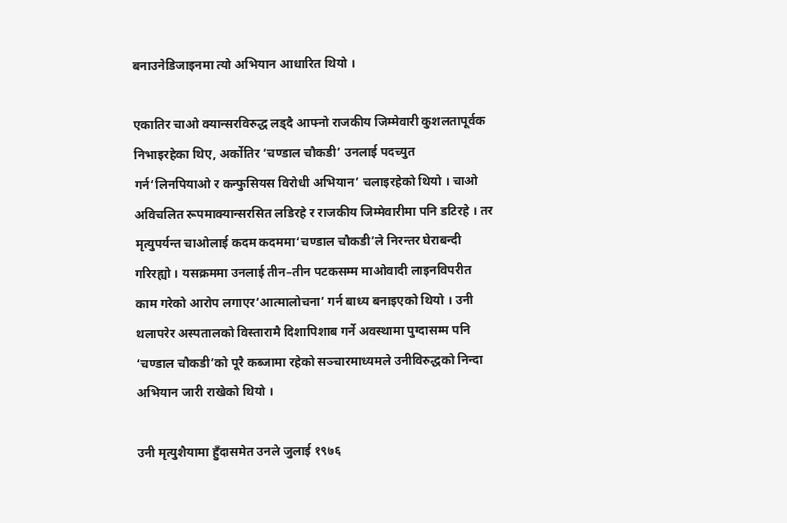बनाउनेडिजाइनमा त्यो अभियान आधारित थियो ।

एकातिर चाओ क्यान्सरविरुद्ध लड्दै आफ्नो राजकीय जिम्मेवारी कुशलतापूर्वक निभाइरहेका थिए, अर्कोतिर ‘चण्डाल चौकडी’ उनलाई पदच्युत गर्न‘लिनपियाओ र कन्फुसियस विरोधी अभियान’ चलाइरहेको थियो । चाओ अविचलित रूपमाक्यान्सरसित लडिरहे र राजकीय जिम्मेवारीमा पनि डटिरहे । तर मृत्युपर्यन्त चाओलाई कदम कदममा‘चण्डाल चौकडी’ले निरन्तर घेराबन्दी गरिरह्यो । यसक्रममा उनलाई तीन–तीन पटकसम्म माओवादी लाइनविपरीत काम गरेको आरोप लगाएर‘आत्मालोचना’ गर्न बाध्य बनाइएको थियो । उनी थलापरेर अस्पतालको विस्तारामै दिशापिशाब गर्ने अवस्थामा पुग्दासम्म पनि ‘चण्डाल चौकडी’को पूरै कब्जामा रहेको सञ्चारमाध्यमले उनीविरुद्धको निन्दा अभियान जारी राखेको थियो ।

उनी मृत्युशैयामा हुँदासमेत उनले जुलाई १९७६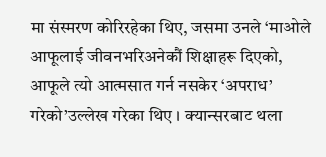मा संस्मरण कोरिरहेका थिए, जसमा उनले ‘माओले आफूलाई जीवनभरिअनेकौं शिक्षाहरू दिएको, आफूले त्यो आत्मसात गर्न नसकेर ‘अपराध’ गरेको’उल्लेख गरेका थिए । क्यान्सरबाट थला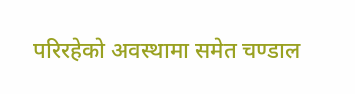परिरहेको अवस्थामा समेत चण्डाल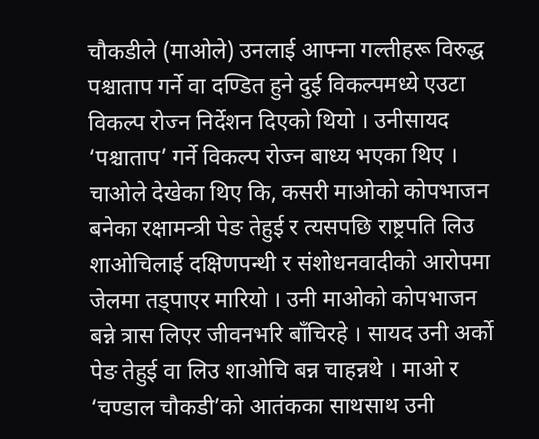चौकडीले (माओले) उनलाई आफ्ना गल्तीहरू विरुद्ध पश्चाताप गर्ने वा दण्डित हुने दुई विकल्पमध्ये एउटा विकल्प रोज्न निर्देशन दिएको थियो । उनीसायद ‘पश्चाताप’ गर्ने विकल्प रोज्न बाध्य भएका थिए । चाओले देखेका थिए कि, कसरी माओको कोपभाजन बनेका रक्षामन्त्री पेङ तेहुई र त्यसपछि राष्ट्रपति लिउ शाओचिलाई दक्षिणपन्थी र संशोधनवादीको आरोपमा जेलमा तड्पाएर मारियो । उनी माओको कोपभाजन बन्ने त्रास लिएर जीवनभरि बाँचिरहे । सायद उनी अर्को पेङ तेहुई वा लिउ शाओचि बन्न चाहन्नथे । माओ र ‘चण्डाल चौकडी’को आतंकका साथसाथ उनी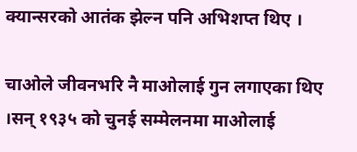क्यान्सरको आतंक झेल्न पनि अभिशप्त थिए ।

चाओले जीवनभरि नै माओलाई गुन लगाएका थिए ।सन् १९३५ को चुनई सम्मेलनमा माओलाई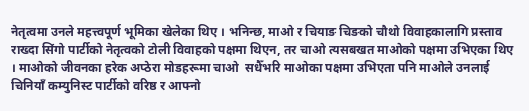नेतृत्वमा उनले महत्त्वपूर्ण भूमिका खेलेका थिए । भनिन्छ, माओ र चियाङ चिङको चौथो विवाहकालागि प्रस्ताव राख्दा सिंगो पार्टीको नेतृत्वको टोली विवाहको पक्षमा थिएन, तर चाओ त्यसबखत माओको पक्षमा उभिएका थिए । माओको जीवनका हरेक अप्ठेरा मोडहरूमा चाओ  सधैँभरि माओका पक्षमा उभिएता पनि माओले उनलाई चिनियाँ कम्युनिस्ट पार्टीको वरिष्ठ र आफ्नो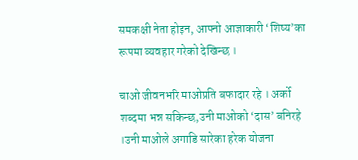समकक्षी नेता होइन, आफ्नो आज्ञाकारी ‘शिष्य’का रूपमा व्यवहार गरेको देखिन्छ ।

चाओ जीवनभरि माओप्रति बफादार रहे । अर्को शब्दमा भन्न सकिन्छ,उनी माओको ‘दास’ बनिरहे ।उनी माओले अगाडि सारेका हरेक योजना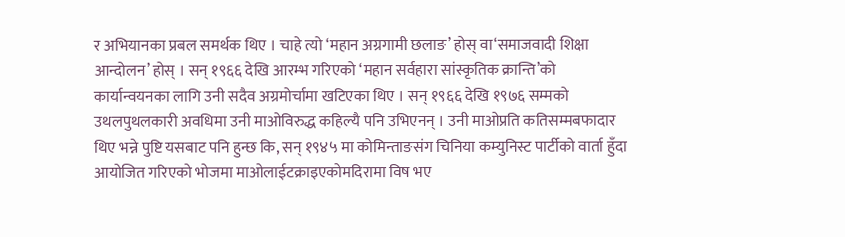र अभियानका प्रबल समर्थक थिए । चाहे त्यो ‘महान अग्रगामी छलाङ’ होस् वा‘समाजवादी शिक्षा आन्दोलन’ होस् । सन् १९६६ देखि आरम्भ गरिएको ‘महान सर्वहारा सांस्कृतिक क्रान्ति’को कार्यान्वयनका लागि उनी सदैव अग्रमोर्चामा खटिएका थिए । सन् १९६६ देखि १९७६ सम्मको उथलपुथलकारी अवधिमा उनी माओविरुद्ध कहिल्यै पनि उभिएनन् । उनी माओप्रति कतिसम्मबफादार थिए भन्ने पुष्टि यसबाट पनि हुन्छ कि, सन् १९४५ मा कोमिन्ताङसंग चिनिया कम्युनिस्ट पार्टीको वार्ता हुँदा आयोजित गरिएको भोजमा माओलाईटक्राइएकोमदिरामा विष भए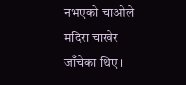नभएको चाओले मदिरा चाखेर जाँचेका थिए ।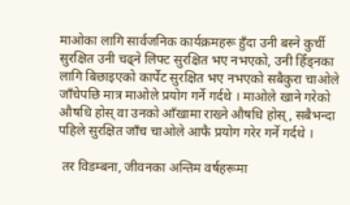माओका लागि सार्वजनिक कार्यक्रमहरू हुँदा उनी बस्ने कुर्ची सुरक्षित उनी चढ्ने लिफ्ट सुरक्षित भए नभएको, उनी हिँड्नका लागि बिछाइएको कार्पेट सुरक्षित भए नभएको सबैकुरा चाओले जाँचेपछि मात्र माओले प्रयोग गर्ने गर्दथे । माओले खाने गरेको औषधि होस् वा उनको आँखामा राख्ने औषधि होस्, सबैभन्दा पहिले सुरक्षित जाँच चाओले आफै प्रयोग गरेर गर्ने गर्दथे ।

 तर विडम्बना, जीवनका अन्तिम वर्षहरूमा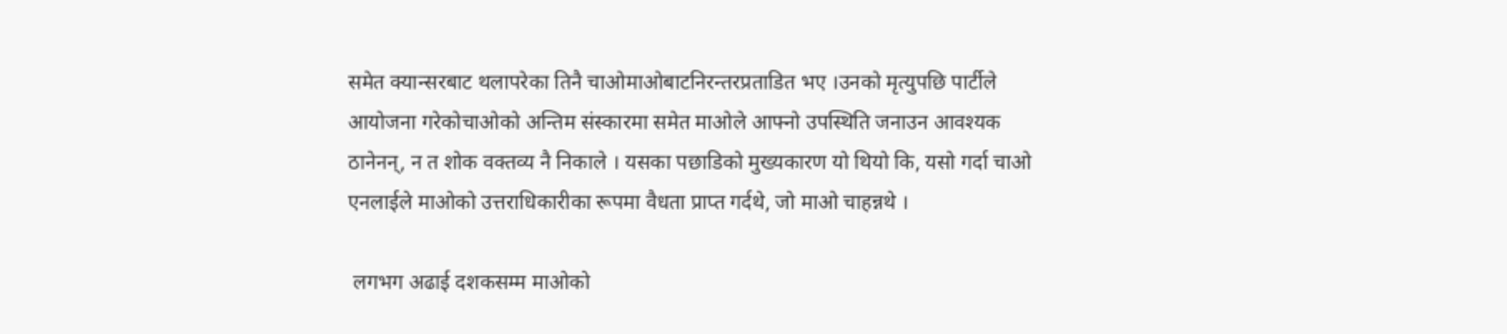समेत क्यान्सरबाट थलापरेका तिनै चाओमाओबाटनिरन्तरप्रताडित भए ।उनको मृत्युपछि पार्टीले आयोजना गरेकोचाओको अन्तिम संस्कारमा समेत माओले आफ्नो उपस्थिति जनाउन आवश्यक ठानेनन्, न त शोक वक्तव्य नै निकाले । यसका पछाडिको मुख्यकारण यो थियो कि, यसो गर्दा चाओ एनलाईले माओको उत्तराधिकारीका रूपमा वैधता प्राप्त गर्दथे, जो माओ चाहन्नथे ।

 लगभग अढाई दशकसम्म माओको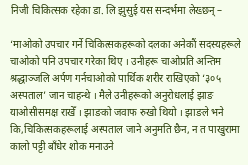निजी चिकित्सक रहेका डा. लि झुसुई यस सन्दर्भमा लेख्छन् –

‘माओको उपचार गर्ने चिकित्सकहरूको दलका अनेकौं सदस्यहरूले चाओको पनि उपचार गरेका थिए । उनीहरू चाओप्रति अन्तिम श्रद्धाञ्जलि अर्पण गर्नचाओको पार्थिक शरीर राखिएको ‘३०५ अस्पताल’ जान चाहन्थे । मैले उनीहरूको अनुरोधलाई झाङ याओसीसमक्ष राखेँ । झाङको जवाफ रुखो थियो । झाङले भने कि,चिकित्सकहरूलाई अस्पताल जाने अनुमति छैन, न त पाखुरामा कालो पट्टी बाँधेर शोक मनाउने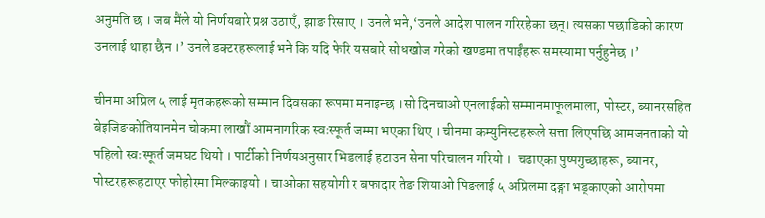अनुमति छ । जब मैंले यो निर्णयबारे प्रश्न उठाएँ, झाङ रिसाए । उनले भने,‘उनले आदेश पालन गरिरहेका छन्। त्यसका पछाडिको कारण उनलाई थाहा छैन ।’ उनले डक्टरहरूलाई भने कि यदि फेरि यसबारे सोधखोज गरेको खण्डमा तपाईंहरू समस्यामा पर्नुहुनेछ ।’

चीनमा अप्रिल ५ लाई मृतकहरूको सम्मान दिवसका रूपमा मनाइन्छ ।सो दिनचाओ एनलाईको सम्मानमाफूलमाला, पोस्टर, ब्यानरसहित बेइजिङकोतियानमेन चोकमा लाखौं आमनागरिक स्वःस्फूर्त जम्मा भएका थिए । चीनमा कम्युनिस्टहरूले सत्ता लिएपछि आमजनताको यो पहिलो स्वःस्फूर्त जमघट थियो । पार्टीको निर्णयअनुसार भिडलाई हटाउन सेना परिचालन गरियो ।  चढाएका पुष्पगुच्छाहरू, ब्यानर, पोस्टरहरूहटाएर फोहोरमा मिल्काइयो । चाओका सहयोगी र बफादार तेङ शियाओ पिङलाई ५ अप्रिलमा दङ्गा भड्काएको आरोपमा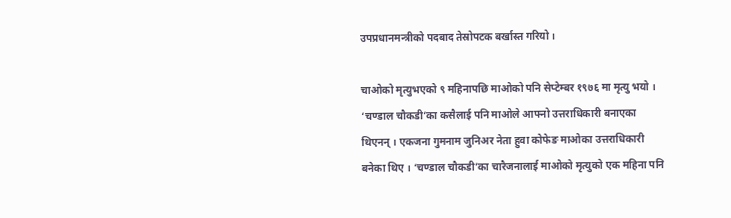उपप्रधानमन्त्रीको पदबाद तेस्रोपटक बर्खास्त गरियो ।

चाओको मृत्युभएको ९ महिनापछि माओको पनि सेप्टेम्बर १९७६ मा मृत्यु भयो । ‘चण्डाल चौकडी’का कसैलाई पनि माओले आफ्नो उत्तराधिकारी बनाएका थिएनन् । एकजना गुमनाम जुनिअर नेता हुवा कोफेङ माओका उत्तराधिकारी बनेका थिए । ‘चण्डाल चौकडी’का चारैजनालाई माओको मृत्युको एक महिना पनि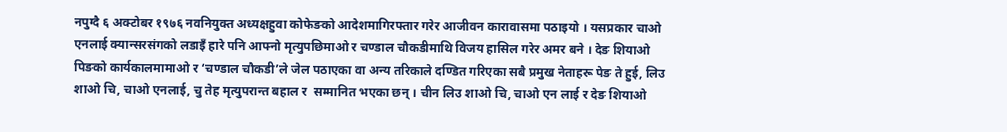नपुग्दै ६ अक्टोबर १९७६ नवनियुक्त अध्यक्षहुवा कोफेङको आदेशमागिरफ्तार गरेर आजीवन कारावासमा पठाइयो । यसप्रकार चाओ एनलाई क्यान्सरसंगको लडाइँ हारे पनि आफ्नो मृत्युपछिमाओ र चण्डाल चौकडीमाथि विजय हासिल गरेर अमर बने । देङ शियाओ पिङको कार्यकालमामाओ र ‘चण्डाल चौकडी’ले जेल पठाएका वा अन्य तरिकाले दण्डित गरिएका सबै प्रमुख नेताहरू पेङ ते हुई, लिउ शाओ चि, चाओ एनलाई, चु तेह मृत्युपरान्त बहाल र  सम्मानित भएका छन् । चीन लिउ शाओ चि, चाओ एन लाई र देङ शियाओ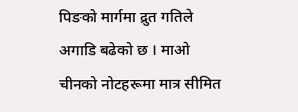पिङको मार्गमा द्रुत गतिले अगाडि बढेको छ । माओ चीनको नोटहरूमा मात्र सीमित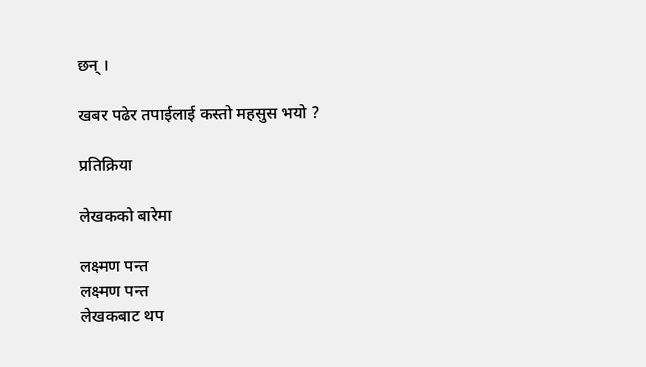छन् ।

खबर पढेर तपाईलाई कस्तो महसुस भयो ?

प्रतिक्रिया

लेखकको बारेमा

लक्ष्मण पन्त
लक्ष्मण पन्त
लेखकबाट थप